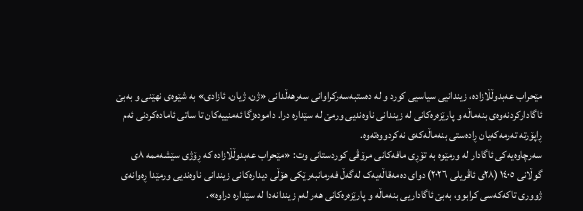مێحراب عەبدوڵڵازادە، زیندانیی سیاسیی کورد و لە دەستبەسەرکراوانی سەرهەڵدانی «ژن، ژیان، ئازادی» بە شێوەی نهێنی و بەبێ ئاگادارکردنەوەی بنەماڵە و پارێزەرەکانی لە زیندانی ناوەندیی ورمێ لە سێدارە درا. دامودەزگا ئەمنییەکان تا ساتی ئامادەکردنی ئەم ڕاپۆرتە تەرمەکەیان ڕادەستی بنەماڵەکەی نەکردووەتەوە.
سەرچاوەیەکی ئاگادار لە ورمێوە بە تۆڕی مافەکانی مرۆڤی کوردستانی وت: «مێحراب عەبدوڵڵازادە کە ڕۆژی سێشەممە ٨ی گوڵانی ١٤٠٥ (٢٨ی ئاڤریلی ٢٠٢٦) دوای دەمەقاڵەیەک لەگەڵ فەرمانبەرێکی هۆڵی دیدارەکانی زیندانی ناوەندیی ورمێدا ڕەوانەی ژووری تاکەکەسی کرابوو، بەبێ ئاگاداریی بنەماڵە و پارێزەرەکانی هەر لەم زیندانەدا لە سێدارە دراوە».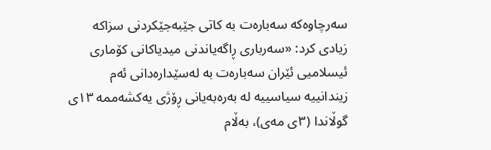سەرچاوەکە سەبارەت بە کاتی جێبەجێکردنی سزاکە زیادی کرد: «سەرباری ڕاگەیاندنی میدیاکانی کۆماری ئیسلامیی ئێران سەبارەت بە لەسێدارەدانی ئەم زیندانییە سیاسییە لە بەرەبەیانی ڕۆژی یەکشەممە ١٣ی گوڵاندا (٣ی مەی)، بەڵام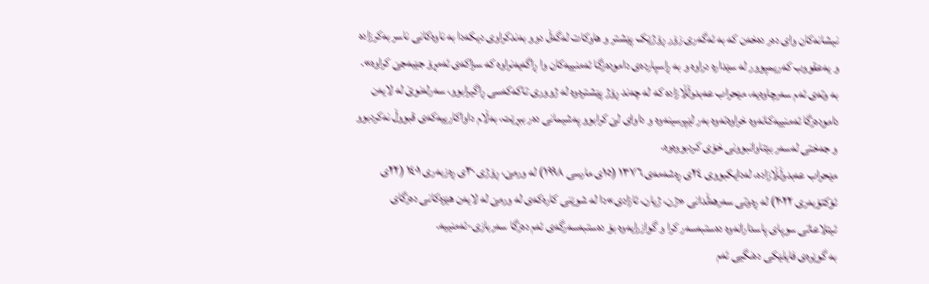نیشانەکان وای دەر دەخەن کە بە ئەگەری زۆر ڕۆژێک پێشتر و هاوکات لەگەڵ دوو بەندکراوی دیکەدا بە ناوەکانی ناسر بەکرزادە و یەعقووب کەریمپوور لە سێدارە دراوە و بە ڕاسپاردەی دامودەزگا ئەمنییەکان وا ڕاگەیەنراوە کە سزاکەی ئەمڕۆ جێبەجێ کراوە».
بە وتەی ئەم سەرچاوەیە، مێحراب عەبدوڵڵازادە کە لە چەند ڕۆژ پێشترەوە لە ژووری تاکەکەسی ڕاگیرابوو، سەرلەنوێ لە لایەن دامودەزگا ئەمنییەکانەوە خراوەتەوە بەر لێپرسینەوە و داوای لێ کرابوو پەشیمانی دەر ببڕێت، بەڵام داواکارییەکەی قبووڵ نەکردبوو و جەختی لەسەر بێتاوانبوونی خۆی کردبووەوە.
مێحراب عەبدوڵڵازاده، لەدایکبووی ٢٤ی ڕەشەمەی ١٣٧٦ (١٥ی مارسی ١٩٩٨) لە ورمێ، ڕۆژی ٣٠ی ڕەزبەری ١٤٠١ (٢٢ی ئۆکتۆبەری ٢٠٢٢) لە ڕەوتی سەرهەڵدانی «ژن، ژیان، ئازادی»دا لە شوێنی کارەکەی لە ورمێ لە لایەن هێزەکانی دەزگای ئیتلاعاتی سوپای پاسدارانەوە دەستبەسەر کرا و گوازرایەوە بۆ دەستبەسەرگەی ئەم دەزگا سەربازی-ئەمنییە.
بە گوێرەی فایلێکی دەنگیی ئەم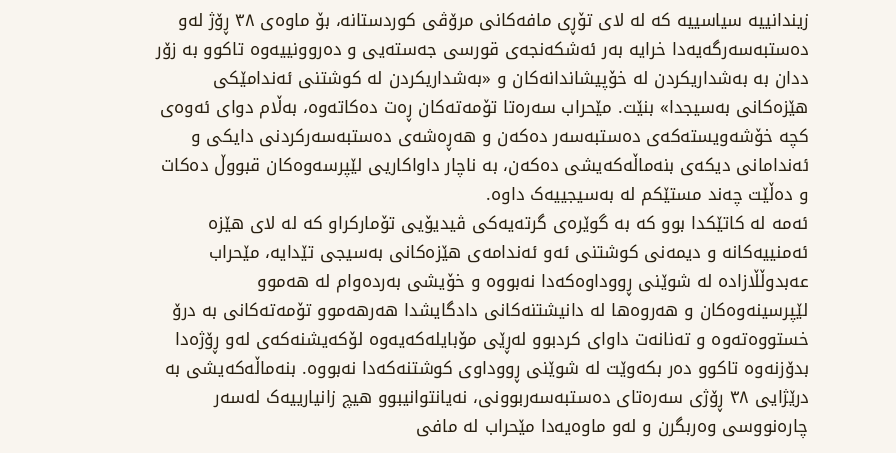زیندانییە سیاسییە کە لە لای تۆڕی مافەکانی مرۆڤی کوردستانە، بۆ ماوەی ٣٨ ڕۆژ لەو دەستبەسەرگەیەدا خرایە بەر ئەشکەنجەی قورسی جەستەیی و دەروونییەوە تاکوو بە زۆر ددان بە بەشداریکردن لە خۆپیشاندانەکان و «بەشداریکردن لە کوشتنی ئەندامێکی هێزەکانی بەسیجدا» بنێت. مێحراب سەرەتا تۆمەتەکان ڕەت دەکاتەوە، بەڵام دوای ئەوەی کچە خۆشەویستەکەی دەستبەسەر دەکەن و هەڕەشەی دەستبەسەرکردنی دایکی و ئەندامانی دیکەی بنەماڵەکەیشی دەکەن، بە ناچار داواکاریی لێپرسەوەکان قبووڵ دەکات و دەڵێت چەند مستێکم لە بەسیجییەک داوە.
ئەمە لە کاتێکدا بوو کە بە گوێرەی گرتەیەکی ڤیدیۆیی تۆمارکراو کە لە لای هێزە ئەمنییەکانە و دیمەنی کوشتنی ئەو ئەندامەی هێزەکانی بەسیجی تێدایە، مێحراب عەبدوڵڵازادە لە شوێنی ڕووداوەکەدا نەبووە و خۆیشی بەردەوام لە هەموو لێپرسینەوەکان و هەروەها لە دانیشتنەکانی دادگایشدا هەرهەموو تۆمەتەکانی بە درۆ خستووەتەوە و تەنانەت داوای کردبوو لەڕێی مۆبایلەکەیەوە لۆکەیشنەکەی لەو ڕۆژەدا بدۆزنەوە تاکوو دەر بکەوێت لە شوێنی ڕووداوی کوشتنەکەدا نەبووە. بنەماڵەکەیشی بە درێژایی ٣٨ ڕۆژی سەرەتای دەستبەسەربوونی، نەیانتوانیبوو هیچ زانیارییەک لەسەر چارەنووسی وەربگرن و لەو ماوەیەدا مێحراب لە مافی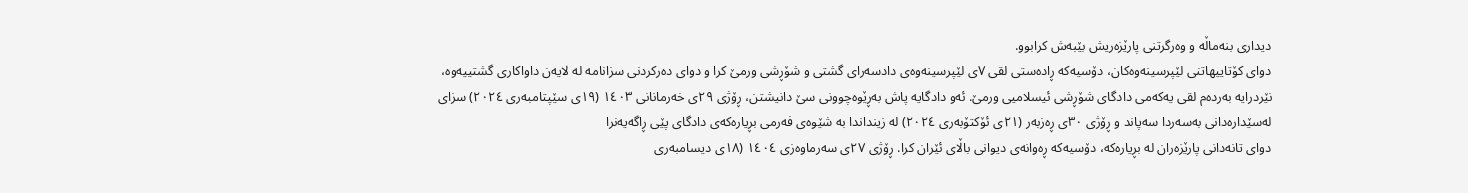دیداری بنەماڵە و وەرگرتنی پارێزەریش بێبەش کرابوو.
دوای کۆتاییهاتنی لێپرسینەوەکان، دۆسیەکە ڕادەستی لقی ٧ی لێپرسینەوەی دادسەرای گشتی و شۆڕشی ورمێ کرا و دوای دەرکردنی سزانامە لە لایەن داواکاری گشتییەوە، نێردرایە بەردەم لقی یەکەمی دادگای شۆڕشی ئیسلامیی ورمێ. ئەو دادگایە پاش بەڕێوەچوونی سێ دانیشتن، ڕۆژی ٢٩ی خەرمانانی ١٤٠٣ (١٩ی سێپتامبەری ٢٠٢٤) سزای لەسێدارەدانی بەسەردا سەپاند و ڕۆژی ٣٠ی ڕەزبەر (٢١ی ئۆکتۆبەری ٢٠٢٤) لە زینداندا بە شێوەی فەرمی بڕیارەکەی دادگای پێی ڕاگەیەنرا
دوای تانەدانی پارێزەران لە بڕیارەکە، دۆسیەکە ڕەوانەی دیوانی باڵای ئێران کرا. ڕۆژی ٢٧ی سەرماوەزی ١٤٠٤ (١٨ی دیسامبەری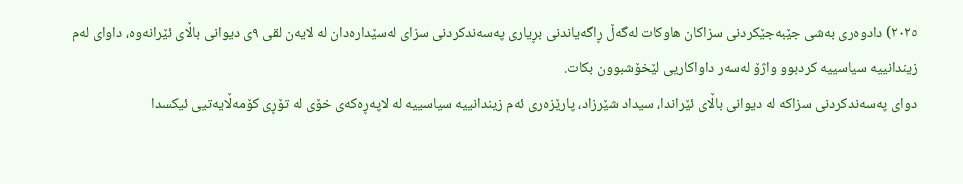٢٠٢٥) دادوەری بەشی جێبەجێکردنی سزاکان هاوکات لەگەڵ ڕاگەیاندنی بڕیاری پەسەندکردنی سزای لەسێدارەدان لە لایەن لقی ٩ی دیوانی باڵای ئێرانەوە، داوای لەم زیندانییە سیاسییە کردبوو واژۆ لەسەر داواکاریی لێخۆشبوون بکات.
دوای پەسەندکردنی سزاکە لە دیوانی باڵای ئێراندا، سیداد شێرزاد، پارێزەری ئەم زیندانییە سیاسییە لە لاپەڕەکەی خۆی لە تۆڕی کۆمەڵایەتیی ئیکسدا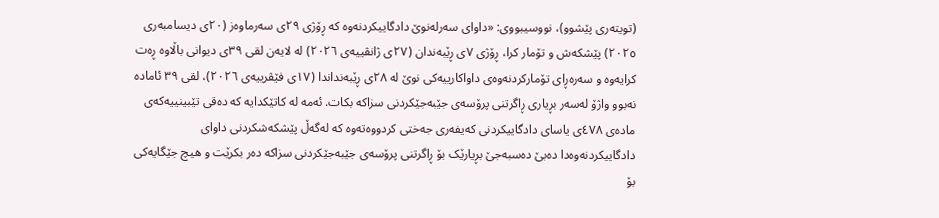(تویتەری پێشوو)، نووسیبووی: «داوای سەرلەنوێ دادگاییکردنەوە کە ڕۆژی ٢٩ی سەرماوەز (٢٠ی دیسامبەری ٢٠٢٥) پێشکەش و تۆمار کرا، ڕۆژی ٧ی ڕێبەندان (٢٧ی ژانڤییەی ٢٠٢٦) لە لایەن لقی ٣٩ی دیوانی باڵاوە ڕەت کرایەوە و سەرەڕای تۆمارکردنەوەی داواکارییەکی نوێ لە ٢٨ی ڕێبەنداندا (١٧ی فێڤرییەی ٢٠٢٦)، لقی ٣٩ ئامادە نەبوو واژۆ لەسەر بڕیاری ڕاگرتنی پرۆسەی جێبەجێکردنی سزاکە بکات. ئەمە لە کاتێکدایە کە دەقی تێبینییەکەی مادەی ٤٧٨ی یاسای دادگاییکردنی کەیفەری جەختی کردووەتەوە کە لەگەڵ پێشکەشکردنی داوای دادگاییکردنەوەدا دەبێ دەسبەجێ بڕیارێک بۆ ڕاگرتنی پرۆسەی جێبەجێکردنی سزاکە دەر بکرێت و هیچ جێگایەکی بۆ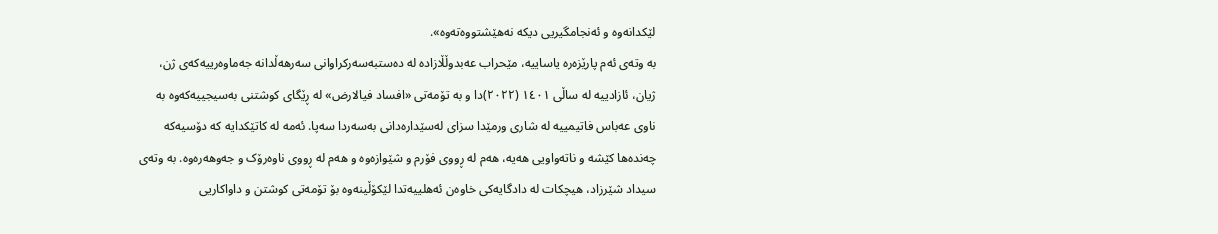لێکدانەوە و ئەنجامگیریی دیکە نەهێشتووەتەوە».
بە وتەی ئەم پارێزەرە یاساییە، مێحراب عەبدوڵڵازادە لە دەستبەسەرکراوانی سەرهەڵدانە جەماوەرییەکەی ژن، ژیان، ئازادییە لە ساڵی ١٤٠١ (٢٠٢٢)دا و بە تۆمەتی «افساد فیالارض» لە ڕێگای کوشتنی بەسیجییەکەوە بە ناوی عەباس فاتیمییە لە شاری ورمێدا سزای لەسێدارەدانی بەسەردا سەپا. ئەمە لە کاتێکدایە کە دۆسیەکە چەندەها کێشە و ناتەواویی هەیە، هەم لە ڕووی فۆرم و شێوازەوە و هەم لە ڕووی ناوەرۆک و جەوهەرەوە. بە وتەی سیداد شێرزاد، هیچکات لە دادگایەکی خاوەن ئەهلییەتدا لێکۆڵینەوە بۆ تۆمەتی کوشتن و داواکاریی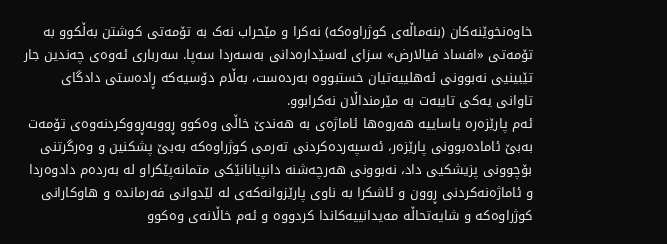خاوەنخوێنەکان (بنەماڵەی کوژراوەکە) نەکرا و مێحراب نەک بە تۆمەتی کوشتن بەڵکوو بە تۆمەتی «افساد فیالارض» سزای لەسێدارەدانی بەسەردا سەپا. سەرباری ئەوەی چەندین جار تێبینیی نەبوونی ئەهلییەتیان خستبووە بەردەست، بەڵام دۆسیەکە ڕادەستی دادگای تاوانی یەکی تایبەت بە مێرمنداڵان نەکرابوو.
ئەم پارێزەرە یاساییە هەروەها ئاماژەی بە هەندێ خاڵی وەکوو ڕووبەڕووکردنەوەی تۆمەت بەبێ ئامادەبوونی پارێزەر، ئەسپەردەکردنی تەرمی کوژراوەکە بەبێ پشکنین و وەرگرتنی بۆچوونی پزیشکیی داد، نەبوونی هەرچەشنە دانپیانانێکی متمانەپێکراو لە بەردەم دادوەردا و ئاماژەنەکردنی ڕوون و ئاشکرا بە ناوی پارێزوانەکەی لە لێدوانی فەرماندە و هاوکارانی کوژراوەکە و شایەتحاڵە مەیدانییەکاندا کردووە و ئەم خاڵانەی وەکوو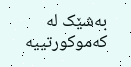بەشێک لە کەموکورتییە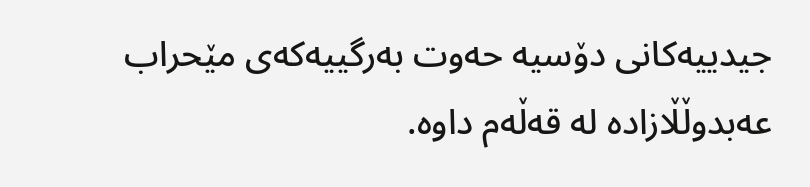جیدییەکانی دۆسیە حەوت بەرگییەکەی مێحراب عەبدوڵڵازادە لە قەڵەم داوە.